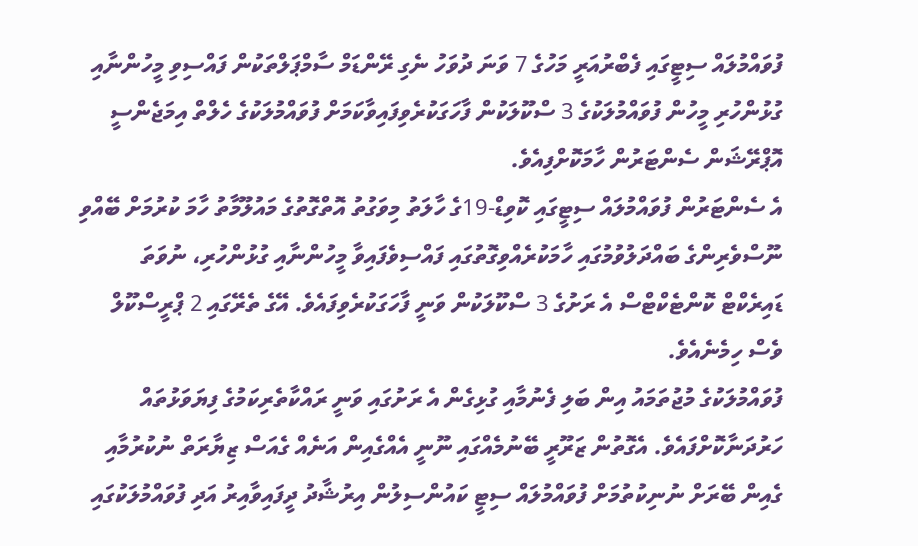ފުވައްމުލައް ސިޓީގައި ފެބްރުއަރީ މަހުގެ 7 ވަނަ ދުވަހު ނެގި ރޭންޑަމް ސާމްޕަލްތަކުން ފައްސިވި މީހުންނާއި ގުޅުންހުރި މީހުން ފުވައްމުލަކުގެ 3 ސްކޫލަކުން ފާހަގަކުރެވިފައިވާކަމަށް ފުވައްމުލަކުގެ ހެލްތް އިމަޖެންސީ އޮޕްރޭޝަން ސެންޓަރުން ހާމަކޮށްފިއެވެ.
އެ ސެންޓަރުން ފުވައްމުލައް ސިޓީގައި ކޮވިޑް-19ގެ ހާލަތު މިވަގުތު އޮތްގޮތުގެ މައުލޫމާތު ހާމަ ކުރުމަށް ބޭއްވި ނޫސްވެރިންގެ ބައްދަލުވުމުގައި ހާމަކުރެއްވިގޮތުގައި ފައްސިވެފައިވާ މީހުންނާއި ގުޅުންހުރި، ނުވަތަ ޑައިރެކްޓް ކޮންޓެކްޓްސް އެ ރަށުގެ 3 ސްކޫލަކުން ވަނީ ފާހަގަކުރެވިފައެވެ. އޭގެ ތެރޭގައި 2 ޕްރީސްކޫލް ވެސް ހިމެނެއެވެ.
ފުވައްމުލަކުގެ މުޖުތަމައު އިން ބަލި ފެނުމާއި ގުޅިގެން އެ ރަށުގައި ވަނީ ރައްކާތެރިކަމުގެ ފިޔަވަޅުތައް ހަރުދަނާކޮށްފައެވެ. އެގޮތުން ޒަރޫރީ ބޭނުމެއްގައި ނޫނީ އެއްގެއިން އަނެއް ގެއަސް ޒިޔާރަތް ނުކުރުމާއި ގެއިން ބޭރަށް ނުނިކުތުމަށް ފުވައްމުލައް ސިޓީ ކައުންސިލުން އިރުޝާދު ދީފައިވާއިރު އަދި ފުވައްމުލަކުގައި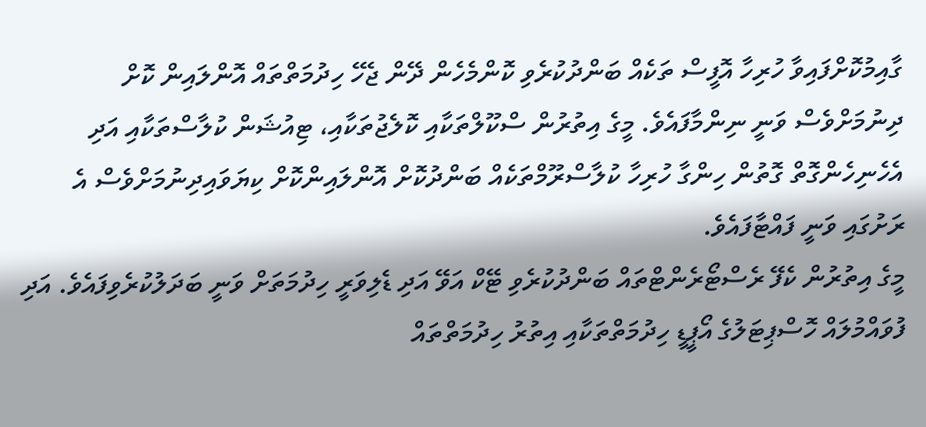ގާއިމުކޮށްފައިވާ ހުރިހާ އޮފީސް ތަކެއް ބަންދުކުރެވި ކޮންމެހެން ދޭން ޖެހޭ ހިދުމަތްތައް އޮންލައިން ކޮށް ދިނުމަށްވެސް ވަނީ ނިންމާފައެވެ. މީގެ އިތުރުން ސްކޫލްތަކާއި ކޮލެޖުތަކާއި، ޓިއުޝަން ކުލާސްތަކާއި އަދި އެހެނިހެންގޮތް ގޮތުން ހިންގާ ހުރިހާ ކުލާސްރޫމްތަކެއް ބަންދުކޮށް އޮންލައިންކޮށް ކިޔަވައިދިނުމަށްވެސް އެ ރަށުގައި ވަނީ ފައްޓާފައެވެ.
މީގެ އިތުރުން ކެފޭ ރެސްޓޯރެންޓްތައް ބަންދުކުރެވި ޓޭކް އަވޭ އަދި ޑެލިވަރީ ހިދުމަތަށް ވަނީ ބަދަލުކުރެވިފައެވެ. އަދި ފުވައްމުލައް ހޮސްޕިޓަލުގެ އޯޕީޑީ ހިދުމަތްތަކާއި އިތުރު ހިދުމަތްތައް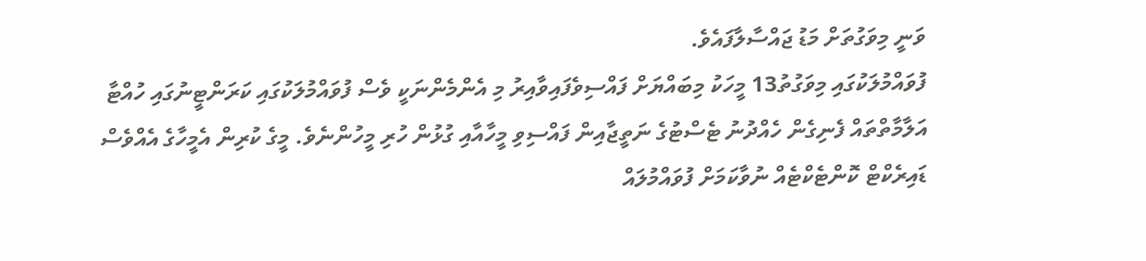ވަނީ މިވަގުތަށް މަޑު ޖައްސާލާފައެވެ.
ފުވައްމުލަކުގައި މިވަގުތު13 މީހަކު މިބައްޔަށް ފައްސިވެފައިވާއިރު މި އެންމެންނަކީ ވެސް ފުވައްމުލަކުގައި ކަރަންޓީނުގައި ހުއްޓާ އަލާމާތްތައް ފެނިގެން ހެއްދުނު ޓެސްޓުގެ ނަތީޖާއިން ފައްސިވި މީހާއާއި ގުޅުން ހުރި މީހުންނެވެ. މީގެ ކުރިން އެމީހާގެ އެއްވެސް ޑައިރެކްޓް ކޮންޓެކްޓެއް ނުވާކަމަށް ފުވައްމުލައް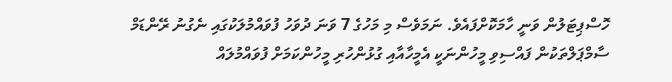ހޮސްޕިޓަލުން ވަނީ ހާމަކޮށްފައެވެ. ނަމަވެސް މި މަހުގެ 7 ވަނަ ދުވަހު ފުވައްމުލަކުގައި ނެގުނު ރޭންޑަމް ސާމްޕަލްތަކުން ފައްސިވި މީހުންނަކީ އެމީހާއާއި ގުޅުންހުރި މީހުންކަމަށް ފުވައްމުލައް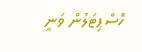ހޮސްޕިޓަލުން ވަނީ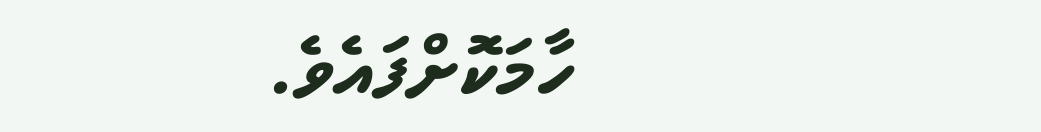ހާމަކޮށްފައެވެ.